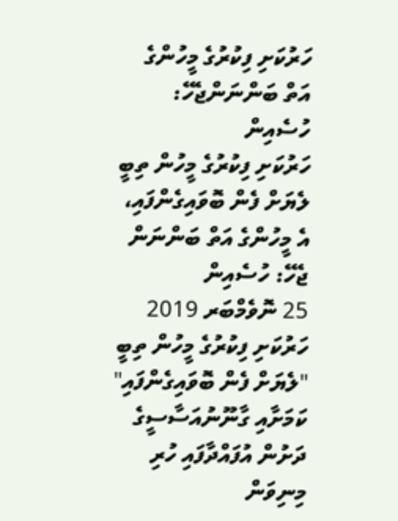ހަރުކަށި ފިކުރުގެ މީހުންގެ އަތް ބަންނަންޖެހޭ: ހުސެއިން
ހަރުކަށި ފިކުރުގެ މީހުން ތިބީ ލެޔަށް ފެން ބޮވައިގެންފައި، އެ މީހުންގެ އަތް ބަންނަން ޖެހޭ: ހުސެއިން
25 ނޮވެމްބަރ 2019
ހަރުކަށި ފިކުރުގެ މީހުން ތިބީ "ލެޔަށް ފެން ބޮވައިގެންފައި" ކަމަށާއި ގާނޫނުއަސާސީގެ ދަށުން އުފައްދާފައި ހުރި މިނިވަން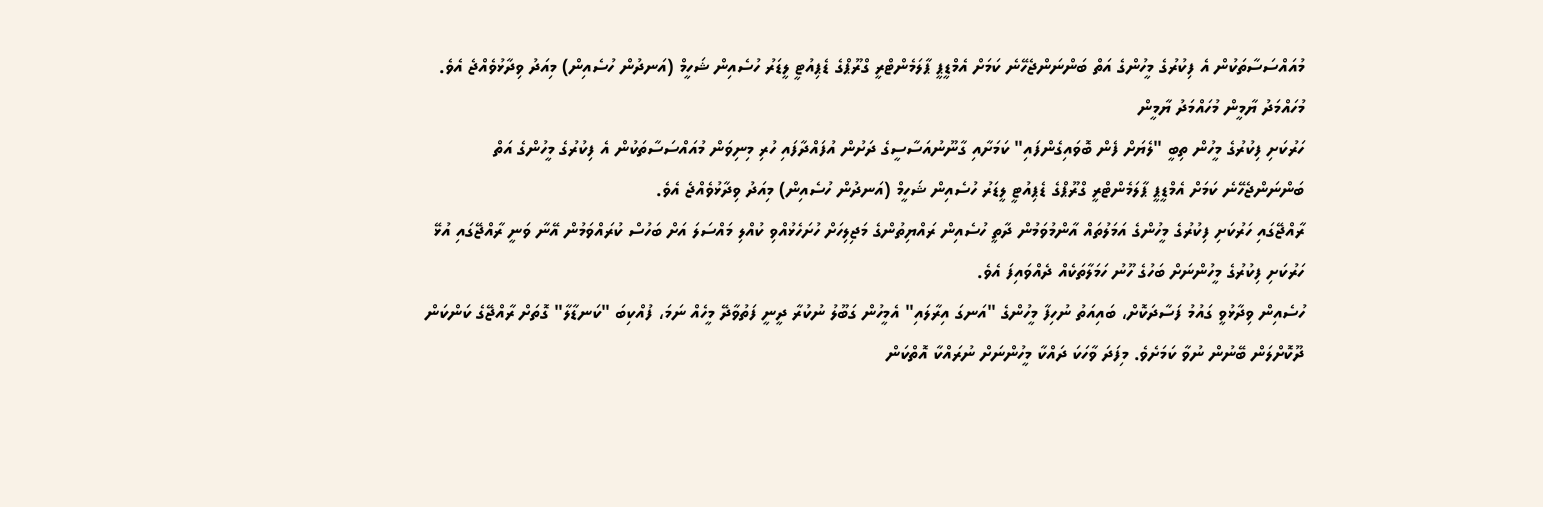މުއައްސަސާތަކުން އެ ފިކުރުގެ މީހުންގެ އަތް ބަންނަންޖެހޭނެ ކަމަށް އެމްޑީޕީ ޕާލަމެންޓްރީ ގްރޫޕްގެ ޑެޕިއުޓީ ލީޑަރު ހުސެއިން ޝަހީމް (އަނދުން ހުސެއިން) މިއަދު ވިދާޅުވެއްޖެ އެވެ.
މުހައްމަދު ޔާމީން މުހައްމަދު ޔާމީން
ހަރުކަށި ފިކުރުގެ މީހުން ތިބީ "ލެޔަށް ފެން ބޮވައިގެންފައި" ކަމަށާއި ގާނޫނުއަސާސީގެ ދަށުން އުފައްދާފައި ހުރި މިނިވަން މުއައްސަސާތަކުން އެ ފިކުރުގެ މީހުންގެ އަތް ބަންނަންޖެހޭނެ ކަމަށް އެމްޑީޕީ ޕާލަމެންޓްރީ ގްރޫޕްގެ ޑެޕިއުޓީ ލީޑަރު ހުސެއިން ޝަހީމް (އަނދުން ހުސެއިން) މިއަދު ވިދާޅުވެއްޖެ އެވެ.
ރާއްޖޭގައި ހަރުކަށި ފިކުރުގެ މީހުންގެ އަމަލުތައް އާންމުވަމުން ދާތީ ހުސެއިން ރައްޔިތުންގެ މަޖިލިހަށް ހުށަހެޅުއްވި ކުއްލި މައްސަލަ އަށް ބަހުސް ކުރައްވަމުން އޭނާ ވަނީ ރާއްޖޭގައި އުޅޭ ހަރުކަށި ފިކުރުގެ މީހުންނަށް ބަހުގެ ހޫނު ހަމަލާތަކެއް ދެއްވައިފަ އެވެ.
ހުސެއިން ވިދާޅުވީ ގައުމު ފަސާދަކޮށް، ބައިއަތު ނުހިފާ މީހުންގެ "އަނގަ އިރާލައި" އެމީހުން ގަބޫލު ނުކުރާ ދީނީ ފަތުވާދޭ މީހެއް ނަމަ، ފުއްކިބަ "ކަނޑާލާ" ގޮތަށް ރާއްޖޭގެ ކަންކަން ދޫކޮށްލަން ބޭނުން ނުވާ ކަމަށެވެ. މިފަދަ ވާހަކަ ދައްކާ މީހުންނަށް ނުރައްކާ އޮތްކަން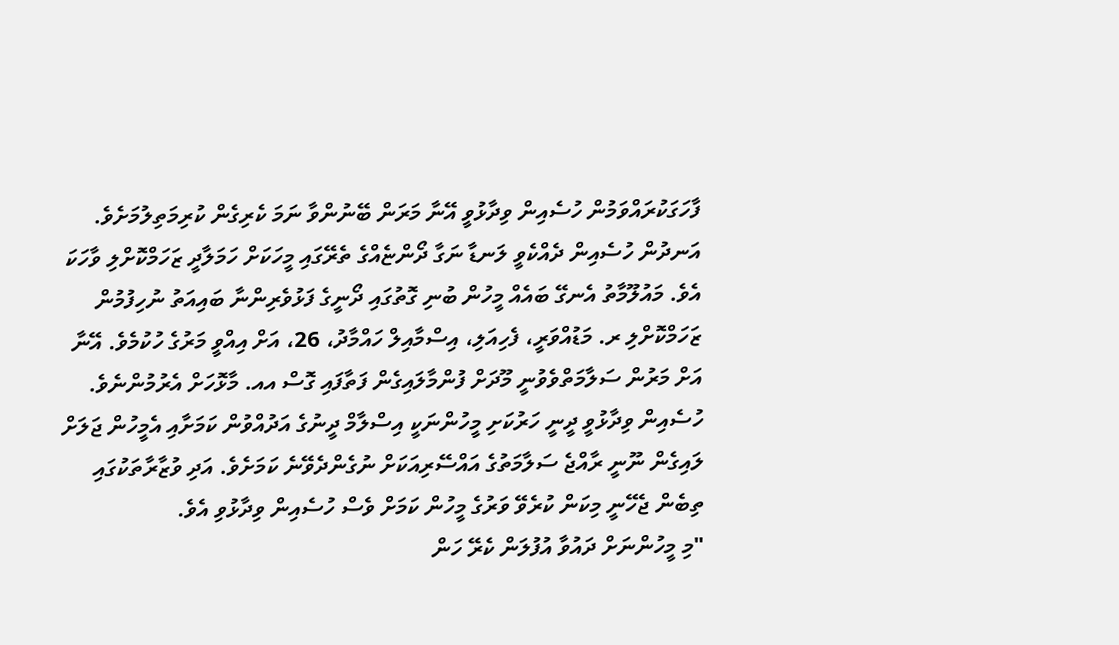ފާހަގަކުރައްވަމުން ހުސެއިން ވިދާޅުވީ އޭނާ މަރަން ބޭނުންވާ ނަމަ ކެރިގެން ކުރިމަތިލުމަށެވެ.
އަނދުން ހުސެއިން ދެއްކެވީ ލަނޑާ ނަގާ ދޯންޏެއްގެ ތެރޭގައި މީހަކަށް ހަމަލާދީ ޒަހަމްކޮށްލި ވާހަކަ އެވެ. މައުލޫމާތު އެނގޭ ބައެއް މީހުން ބުނި ގޮތުގައި ދޯނީގެ ފަޅުވެރިންނާ ބައިއަތު ނުހިފުމުން ޒަހަމްކޮށްލި ރ. މަޑުއްވަރީ، ފެހިއަލި، އިސްމާއިލް ހައްމާދު، 26، އަށް އިއްވީ މަރުގެ ހުކުމެވެ. އޭނާ އަށް މަރުން ސަލާމަތްވެވުނީ މޫދަށް ފުންމާލައިގެން ފަތާފައި ގޮސް އއ. މާޅޮހަށް އެރުމުންނެވެ.
ހުސެއިން ވިދާޅުވީ ދީނީ ހަރުކަށި މީހުންނަކީ އިސްލާމް ދީނުގެ އަދުއްވުން ކަމަށާއި އެމީހުން ޖަލަށް ލައިގެން ނޫނީ ރާއްޖެ ސަލާމަތުގެ އައްސޭރިއަކަށް ނުގެންދެވޭނެ ކަމަށެވެ. އަދި ވުޒާރާތަކުގައި ތިބެން ޖެހޭނީ މިކަން ކުރެވޭ ވަރުގެ މީހުން ކަމަށް ވެސް ހުސެއިން ވިދާޅުވި އެވެ.
"މި މީހުންނަށް ދައުވާ އުފުލަން ކެރޭ ހަން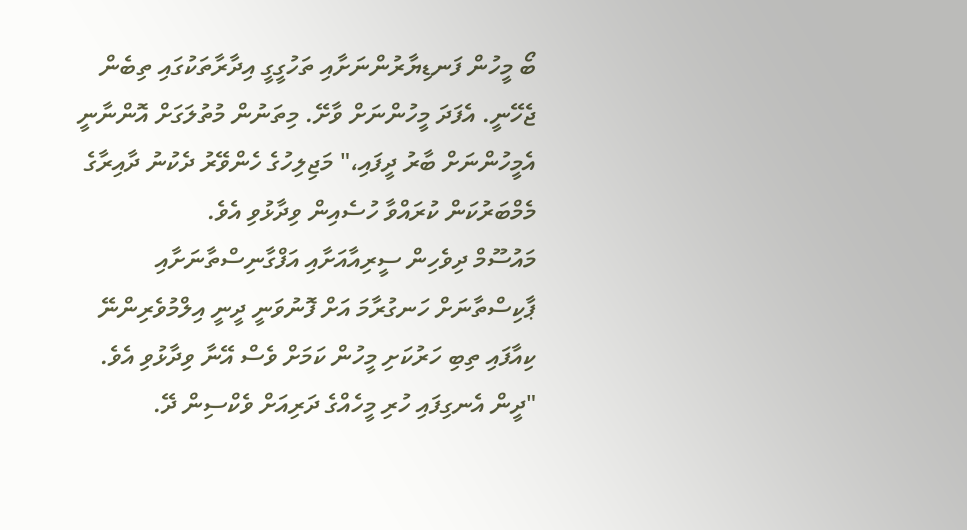ބޯ މީހުން ފަނޑިޔާރުންނަށާއި ތަހުގީގީ އިދާރާތަކުގައި ތިބެން ޖެހޭނީ. އެފަދަ މީހުންނަށް ވާށޭ. މިތަނުން މުތުލަގަށް އޮންނާނީ އެމީހުންނަށް ބާރު ދީފައި،" މަޖިލިހުގެ ހެންވޭރު ދެކުނު ދާއިރާގެ މެމްބަރުކަން ކުރައްވާ ހުސެއިން ވިދާޅުވި އެވެ.
މައުސޫމް ދިވެހިން ސީރިއާއަށާއި އަފްގާނިސްތާނަށާއި ޕާކިސްތާނަށް ހަނގުރާމަ އަށް ފޮނުވަނީ ދީނީ އިލްމުވެރިންނޭ ކިއާފައި ތިބި ހަރުކަށި މީހުން ކަމަށް ވެސް އޭނާ ވިދާޅުވި އެވެ.
"ދީން އެނގިފައި ހުރި މީހެއްގެ ދަރިއަށް ވެކްސިން ދޭ.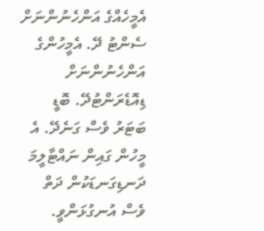އެމީހެއްގެ އަންހެނުންނަށް ސެންޓު ދޭ. އެމީހުންގެ އަންހެނުންނަށް ޑިއޮޑެރަންޓުދޭ. ބޮޑީ ބަޓަރު ވެސް ގަނެދޭ. އެ މީހުން ގައިން ނައްޓާލީމަ ދަނޑިގަނޑަކުން ދަތް ވެސް އުނގުޅަންވީ.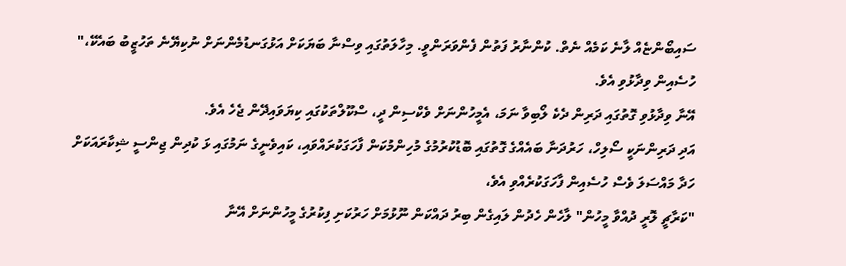ސައިބޯންޏެއް ލާނެ ކަމެއް ނެތް. ކުންނާރު ފަތުން ފެންވަރަންވީ. މިހާލަތުގައި ވިސްނާ ބަޔަކަށް އަޅުގަނޑުމެންނަށް ނުކިޔޭނެ ތަހުޒީބު ބައެކޭ،" ހުސެއިން ވިދާޅުވި އެވެ.
އޭނާ ވިދާޅުވި ގޮތުގައި ދަރިން ދެކެ ލޯބިވާ ނަމަ، އެމީހުންނަށް ވެކްސިން ދީ، ސްކޫލްތަކުގައި ކިޔަވައިދޭން ޖެހެ އެވެ.
އަދި ދަރިންނަކީ ސޯލިހް، ހަރުދަނާ ބައެއްގެ ގޮތުގައި ބޮޑުކުރުމުގެ މުހިންމުކަން ފާހަގަކުރައްވައި، ކައިވެނީގެ ނަމުގައި ޅަ ކުދިން ޖިންސީ ޝިކާރައަކަށް ހަދާ މައްސަލަ ވެސް ހުސެއިން ފާހަގަކުރެއްވި އެވެ،
"ކަރާޗީ ލޮރީ ދުއްވާ މީހުން" ލާހެން ހެދުން ލައިގެން ބިރު ދައްކަން ނޫޅުމަށް ހަރުކަށި ފިކުރުގެ މީހުންނަށް އޭނާ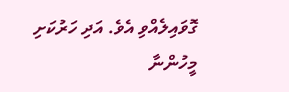ގޮވައިލެއްވި އެވެ. އަދި ހަރުކަށި މީހުންނާ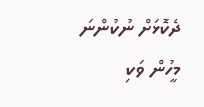ދެކޮޅަށް ނުކުންނަ މީހުން ވަކި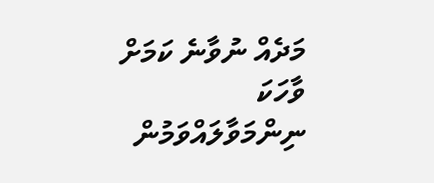މަދެއް ނުވާނެ ކަމަށް ވާހަކަ ނިންމަވާލައްވަމުން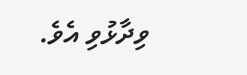ވިދާޅުވި އެވެ.